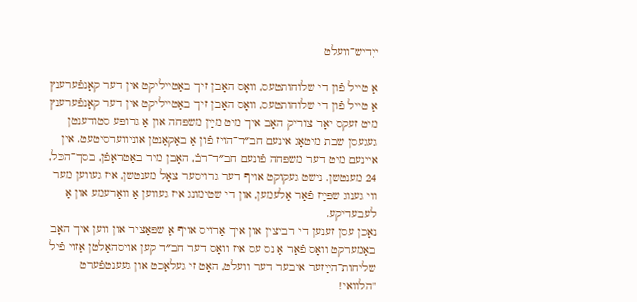ייִדיש־וועלט

אַ טייל פֿון די שלוחותטעס, וואָס האָבן זיך באַטייליקט אין דער קאָנפֿערענץ
אַ טייל פֿון די שלוחותטעס, וואָס האָבן זיך באַטייליקט אין דער קאָנפֿערענץ
מיט זעקס יאָר צוריק האָב איך מיט מײַן משפּחה און אַ גרופּע סטודענטן געגעסן שבת מיטאָג אינעם חב״ד־הויז פֿון אַ באַקאַנטן אוניווערסיטעט. אין איינעם מיט דער משפּחה פֿונעם חב״ד־רבֿ, האָבן מיר באַטראָפֿן, בסך־הכּל, 24 מענטשן. נישט געקוקט אויף דער גרויסער צאָל מענטשן, איז געווען מער ווי גענוג שפּײַז פֿאַר אַלעמען, און די שטימונג איז געווען אַ וואַרעמע און אַ לעבעדיקע.
נאָכן עסן זענען די רביצין און איך אַרויס אויף אַ שפּאַציר און ווען איך האָב באַמערקט וואָס פֿאַר אַ נס עס איז וואָס דער חב״ד קען אויסהאַלטן אַזוי פֿיל שליחות־הײַזער איבער דער וועלט, האָט זי געלאַכט און געענטפֿערט "הלוואי!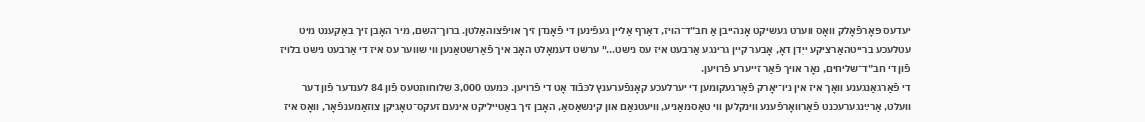יעדעס פּאָרפֿאָלק וואָס ווערט געשיקט אָנהייבן אַ חב״ד־הויז, דאַרף אַליין געפֿינען די פֿאָנדן זיך אויפֿצוהאַלטן. ברוך־השם, מיר האָבן זיך באַקענט מיט עטלעכע ברייטהאַרציקע ייִדן דאָ, אָבער קיין גרינגע אַרבעט איז עס נישט..." ערשט דעמאָלט האָב איך פֿאַרשטאַנען ווי שווער עס איז די אַרבעט נישט בלויז פֿון די חב״ד־שליחים, נאָר אויך פֿאַר זייערע פֿרויען.
די פֿאַרגאַנגענע וואָך איז אין ניו־יאָרק פֿאָרגעקומען די יערלעכע קאָנפֿערענץ לכּבֿוד אָט די פֿרויען. כּמעט 3,000 שלוחותטעס פֿון 84 לענדער פֿון דער וועלט, אַרײַנגערעכנט פֿאַרוואָרפֿענע ווינקלען ווי טאַסמאַניע, וויעטנאַם און קינשאַסאַ, האָבן זיך באַטייליקט אינעם זעקס־טאָגיקן צוזאַמענפֿאָר, וואָס איז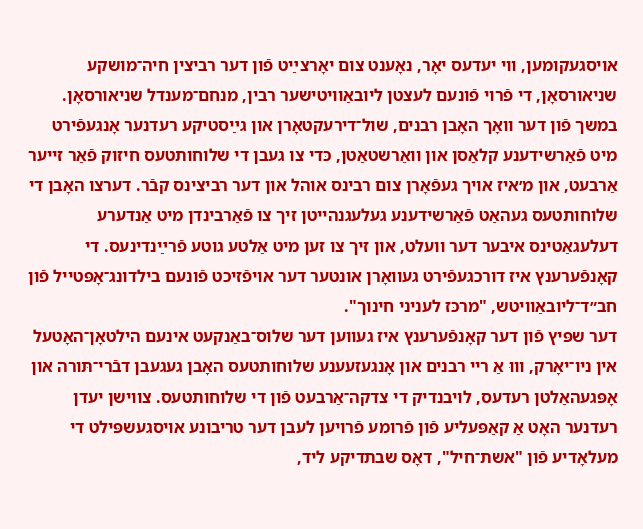אויסגעקומען, ווי יעדעס יאָר, נאָענט צום יאָרצײַט פֿון דער רביצין חיה־מושקע שניאורסאָן, די פֿרוי פֿונעם לעצטן ליובאַוויטישער רבין, מנחם־מענדל שניאורסאָן.
במשך פֿון דער וואָך האָבן רבנים, שול־דירעקטאָרן און גײַסטיקע רעדנער אָנגעפֿירט מיט פֿאַרשידענע קלאַסן און וואַרשטאַטן, כּדי צו געבן די שלוחותטעס חיזוק פֿאַר זייער אַרבעט, און מ׳איז אויך געפֿאָרן צום רבינס אוהל און דער רביצינס קבֿר. דערצו האָבן די שלוחותטעס געהאַט פֿאַרשידענע געלעגנהייטן זיך צו פֿאַרבינדן מיט אַנדערע דעלעגאַטינס איבער דער וועלט, און זיך צו זען מיט אַלטע גוטע פֿרײַנדינעס. די קאָנפֿערענץ איז דורכגעפֿירט געוואָרן אונטער דער אויפֿזיכט פֿונעם בילדונג־אָפּטייל פֿון חב״ד־ליובאַוויטש, "מרכּז לעניני חינוך".
דער שפּיץ פֿון דער קאָנפֿערענץ איז געווען דער שלוס־באַנקעט אינעם הילטאָן־האָטעל אין ניו־יאָרק, וווּ אַ ריי רבנים און אָנגעזעענע שלוחותטעס האָבן געגעבן דבֿרי־תּורה און אָפּגעהאַלטן רעדעס, לויבנדיק די צדקה־אַרבעט פֿון די שלוחותטעס. צווישן יעדן רעדנער האָט אַ קאַפּעליע פֿון פֿרומע פֿרויען לעבן דער טריבונע אויסגעשפּילט די מעלאָדיע פֿון "אשת־חיל", דאָס שבתדיקע ליד,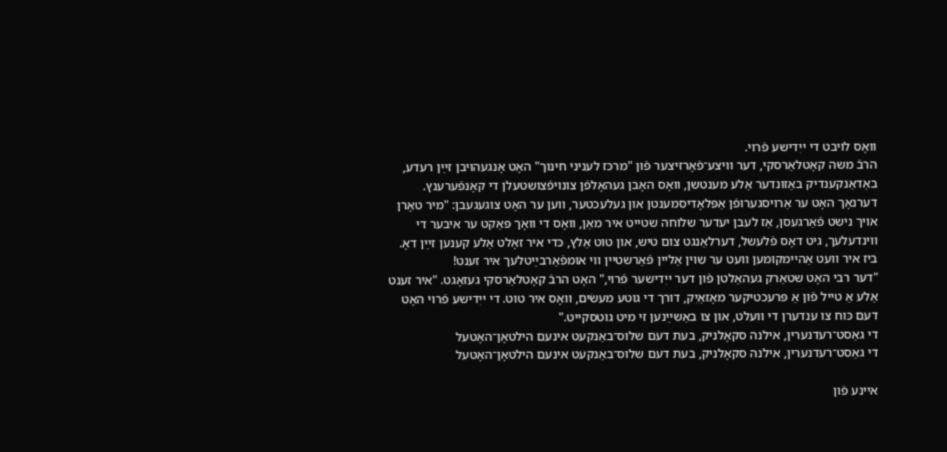וואָס לויבט די ייִדישע פֿרוי.
הרבֿ משה קאָטלאַרסקי, דער וויצע־פֿאָרזיצער פֿון "מרכּז לעניני חינוך" האָט אָנגעהויבן זײַן רעדע, באַדאַנקענדיק באַזונדער אַלע מענטשן, וואָס האָבן געהאָלפֿן צונויפֿצושטעלן די קאָנפֿערענץ. דערנאָך האָט ער אַרויסגערופֿן אַפּלאָדיסמענטן און געלעכטער, ווען ער האָט צוגעגעבן: "מיר טאָרן אויך נישט פֿאַרגעסן, אַז לעבן יעדער שלוחה שטייט איר מאַן, וואָס די וואָך פּאַקט ער איבער די ווינדעלעך, גיט דאָס פֿלעשל, דערלאַנגט צום טיש, און טוט אַלץ, כּדי איר זאָלט אַלע קענען זײַן דאָ. ביז איר וועט אַהיימקומען וועט ער שוין אַליין פֿאַרשטיין ווי אומפֿאַרבײַטלעך איר זענט!
"דער רבי האָט שטאַרק געהאַלטן פֿון דער ייִדישער פֿרוי," האָט הרבֿ קאָטלאַרסקי געזאָגט. "איר זענט אַלע אַ טייל פֿון אַ פּרעכטיקער מאָזאַיִק, דורך די גוטע מעשׂים, וואָס איר טוט. די ייִדישע פֿרוי האָט דעם כּוח צו ענדערן די וועלט, און צו באַשײַנען זי מיט גוטסקייט."
די גאַסט־רעדנערין, אילנה סקאָלניק, בעת דעם שלוס־באַנקעט אינעם הילטאָן־האָטעל
די גאַסט־רעדנערין, אילנה סקאָלניק, בעת דעם שלוס־באַנקעט אינעם הילטאָן־האָטעל

איינע פֿון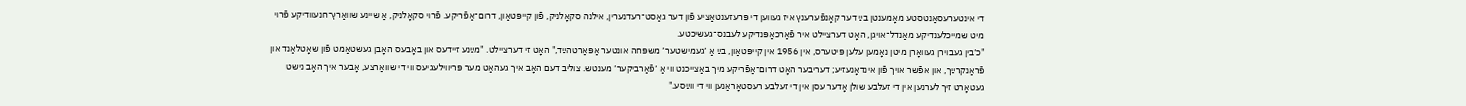די אינטערעסאַנטסטע מאָמענטן בײַ דער קאָנפֿערענץ איז געווען די פּרעזענטאַציע פֿון דער גאַסט־רעדנערין, אילנה סקאָלניק, פֿון קייפּטאַון, דרום־אַפֿריקע. פֿרוי סקאָלניק, אַ שיינע שוואַרץ־חנעוודיקע פֿרוי מיט שמייכלענדיקע מאַנדל־אויגן, האָט דערציילט איר פֿאַרכאַפּנדיקע לעבנס־געשיכטע.
"כ׳בין געבוירן געוואָרן מיטן נאָמען עלען פּיטערס, אין 1956 אין קייפּטאַון, בײַ אַ ׳געמישטער׳ משפּחה אונטער אַפּאַרטהײַד," האָט זי דערציילט. "מײַנע זיידעס און באָבעס האָבן געשטאַמט פֿון שאָטלאַנד און פֿראַנקרײַך, און אפֿשר אויך פֿון אינדאָנעזיע; דעריבער האָט דרום־אַפֿריקע מיך באַצייכנט ווי אַ ׳פֿאַרביקער׳ מענטש. צוליב דעם האָב איך געהאַט מער פּריווילעגיעס ווי די שוואַרצע, אָבער איך האָב נישט געטאָרט זיך לערנען אין די זעלבע שולן אָדער עסן אין די זעלבע רעסטאָראַנען ווי די ווײַסע."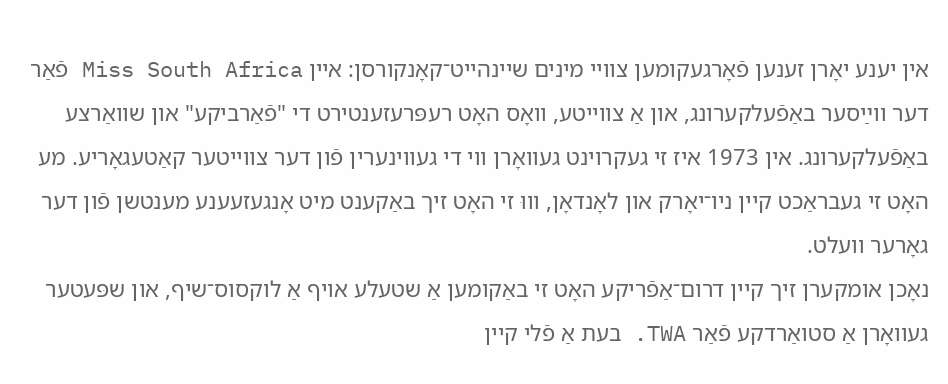אין יענע יאָרן זענען פֿאָרגעקומען צוויי מינים שיינהייט־קאָנקורסן: איין Miss South Africa פֿאַר דער ווײַסער באַפֿעלקערונג, און אַ צווייטע, וואָס האָט רעפּרעזענטירט די "פֿאַרביקע" און שוואַרצע באַפֿעלקערונג. אין 1973 איז זי געקרוינט געוואָרן ווי די געווינערין פֿון דער צווייטער קאַטעגאָריע. מע האָט זי געבראַכט קיין ניו־יאָרק און לאָנדאָן, וווּ זי האָט זיך באַקענט מיט אָנגעזעענע מענטשן פֿון דער גאָרער וועלט.
נאָכן אומקערן זיך קיין דרום־אַפֿריקע האָט זי באַקומען אַ שטעלע אויף אַ לוקסוס־שיף, און שפּעטער געוואָרן אַ סטואַרדקע פֿאַר TWA. בעת אַ פֿלי קיין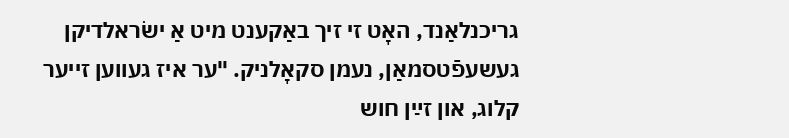גריכנלאַנד, האָט זי זיך באַקענט מיט אַ ישׂראלדיקן געשעפֿטסמאַן, נעמן סקאָלניק. "ער איז געווען זייער קלוג, און זײַן חוש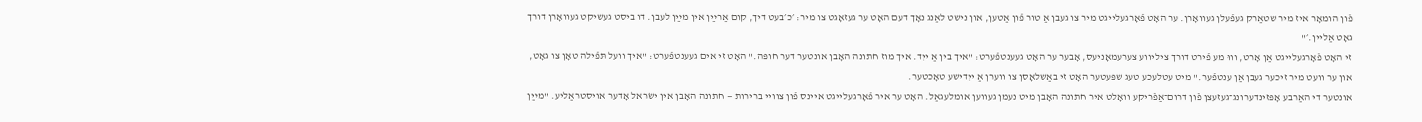פֿון הומאָר איז מיר שטאַרק געפֿעלן געוואָרן. ער האָט פֿאָרגעלייגט מיר צו געבן אַ טור פֿון אַטען, און נישט לאַנג נאָך דעם האָט ער געזאָגט צו מיר: ׳כ׳בעט דיך, קום אַרײַן אין מײַן לעבן. דו ביסט געשיקט געוואָרן דורך גאָט אַליין.׳"
זי האָט פֿאָרגעלייגט אַן אָרט, וווּ מע פֿירט דורך ציליווע צערעמאָניעס, אָבער ער האָט געענטפֿערט: "איך בין אַ ייִד. איך מוז חתונה האָבן אונטער דער חופּה." האָט זי אים געענטפֿערט: "איך וועל תּפֿילה טאָן צו גאָט, און ער וועט מיר זיכער געבן אַן ענטפֿער." מיט עטלעכע טעג שפּעטער האָט זי באַשלאָסן צו ווערן אַ ייִדישע טאָכטער.
אונטער די האַרבע אָפּזינדערונג־געזעצן פֿון דרום־אַפֿריקע וואָלט איר חתונה האָבן מיט נעמן געווען אומלעגאַל. האָט ער איר פֿאָרגעלייגט איינס פֿון צוויי ברירות — חתונה האָבן אין ישׂראל אָדער אויסטראַליע. "מײַן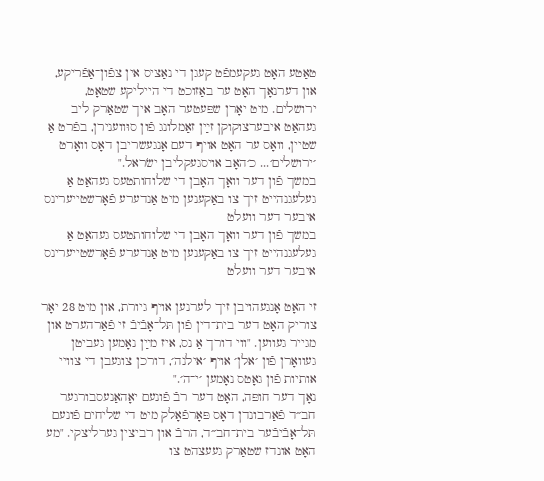טאַטע האָט געקעמפֿט קעגן די נאַציס אין צפֿון־אַפֿריקע, און דערנאָך האָט ער באַזוכט די הייליקע שטאָט, ירושלים. מיט יאָרן שפּעטער האָב איך שטאַרק ליב געהאַט איבערצוקוקן זײַן זאַמלונג פֿון סוּווענירן, בפֿרט אַ שטיין, וואָס ער האָט אויף דעם אָנגעשריבן דאָס וואָרט ׳ירושלים׳... כ׳האָב אויסגעקליבן ישׂראל."
במשך פֿון דער וואָך האָבן די שלוחותטעס געהאַט אַ געלעגנהייט זיך צו באַקענען מיט אַנדערע פֿאָרשטייערינס איבער דער וועלט
במשך פֿון דער וואָך האָבן די שלוחותטעס געהאַט אַ געלעגנהייט זיך צו באַקענען מיט אַנדערע פֿאָרשטייערינס איבער דער וועלט

זי האָט אָנגעהויבן זיך לערנען אויף גיורת, און מיט 28 יאָר צוריק האָט דער בית־דין פֿון תּל־אָבֿיבֿ זי פֿאַרהערט און מגייר געווען. "ווי דורך אַ נס, איז מײַן נאָמען געביטן געוואָרן פֿון ׳אלן׳ אויף ׳אילנה׳, דורכן צוגעבן די צוויי אותיות פֿון גאָטס נאָמען ׳י־ה׳."
נאָך דער חופּה, האָט דער רבֿ פֿונעם יאָהאַנעסבורגער חב״ד פֿאַרבונדן דאָס פּאָרפֿאָלק מיט די שליחים פֿונעם תּל־אָבֿיבֿער בית־חב״ד, הרבֿ און רביצין גערליצקי. "מע האָט אונדז שטאַרק געעצהט צו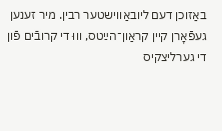באַזוכן דעם ליובאַווישטער רבין. מיר זענען געפֿאָרן קיין קראַון־הײַטס, וווּ די קרובֿים פֿון די גערליצקיס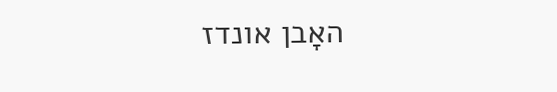האָבן אונדז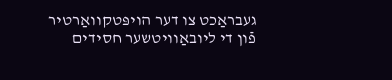געבראַכט צו דער הויפּטקוואַרטיר פֿון די ליובאַוויטשער חסידים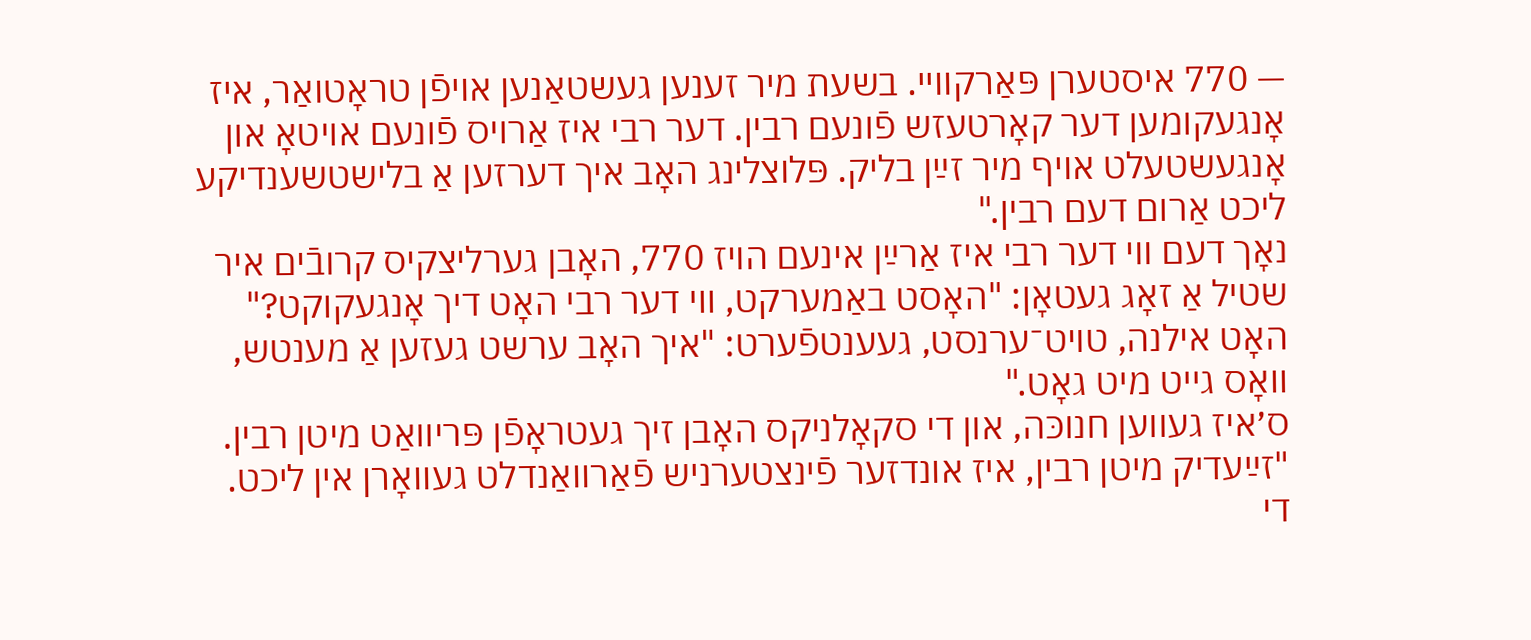— 770 איסטערן פּאַרקוויי. בשעת מיר זענען געשטאַנען אויפֿן טראָטואַר, איז אָנגעקומען דער קאָרטעזש פֿונעם רבין. דער רבי איז אַרויס פֿונעם אויטאָ און אָנגעשטעלט אויף מיר זײַן בליק. פּלוצלינג האָב איך דערזען אַ בלישטשענדיקע ליכט אַרום דעם רבין."
נאָך דעם ווי דער רבי איז אַרײַן אינעם הויז 770, האָבן גערליצקיס קרובֿים איר שטיל אַ זאָג געטאָן: "האָסט באַמערקט, ווי דער רבי האָט דיך אָנגעקוקט?" האָט אילנה, טויט־ערנסט, געענטפֿערט: "איך האָב ערשט געזען אַ מענטש, וואָס גייט מיט גאָט."
ס׳איז געווען חנוכּה, און די סקאָלניקס האָבן זיך געטראָפֿן פּריוואַט מיטן רבין. "זײַעדיק מיטן רבין, איז אונדזער פֿינצטערניש פֿאַרוואַנדלט געוואָרן אין ליכט. די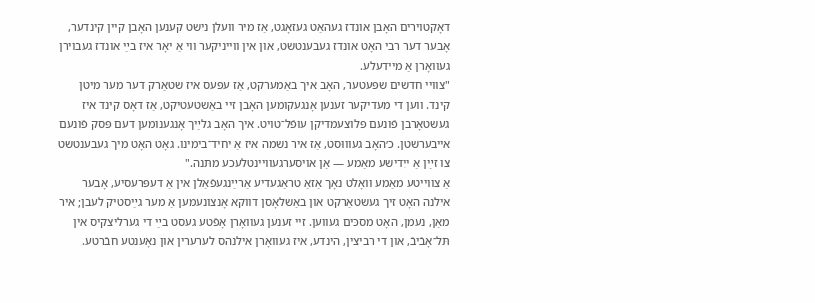דאָקטוירים האָבן אונדז געהאַט געזאָגט, אַז מיר וועלן נישט קענען האָבן קיין קינדער, אָבער דער רבי האָט אונדז געבענטשט, און אין ווייניקער ווי אַ יאָר איז בײַ אונדז געבוירן געוואָרן אַ מיידעלע.
"צוויי חדשים שפּעטער, האָב איך באַמערקט, אַז עפּעס איז שטאַרק דער מער מיטן קינד. ווען די מעדיקער זענען אָנגעקומען האָבן זיי באַשטעטיקט, אַז דאָס קינד איז געשטאָרבן פֿונעם פּלוצעמדיקן עופֿל־טויט. איך האָב גלײַך אָנגענומען דעם פּסק פֿונעם אייבערשטן. כ׳האָב געוווּסט, אַז איר נשמה איז אַ יחיד־בימינו. גאָט האָט מיך געבענטשט צו זײַן אַ ייִדישע מאַמע — אַן אויסערגעוויינטלעכע מתּנה."
אַ צווייטע מאַמע וואָלט נאָך אַזאַ טראַגעדיע אַרײַנגעפֿאַלן אין אַ דעפּרעסיע, אָבער אילנה האָט זיך געשטאַרקט און באַשלאָסן דווקא אָנצונעמען אַ מער גײַסטיק לעבן; איר מאַן, נעמן, האָט מסכּים געווען. זיי זענען געוואָרן אָפֿטע געסט בײַ די גערליצקיס אין תּל־אָבֿיבֿ, און די רביצין, הינדע, איז געוואָרן אילנהס לערערין און נאָענטע חבֿרטע.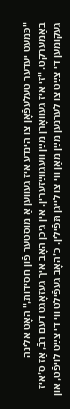"כּמעט יעדער טעלעפֿאָן צו הינדע איז געווען אַ מוסטער פֿון חסידות," האָט אלינה באַמערקט. "זי איז געוואָרן מײַן וועגווײַזערין. אין גיכן האָב איך געזאָגט דעם רבֿ, אַז ס׳איז געקומען די צײַט צו לערנען מײַן מאַן ווי צו לייגן תּפֿילין. כ׳האָב געפֿילט ווי די צײַט לויפֿט, און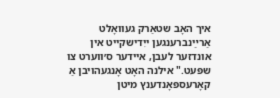איך האָב שטאַרק געוואָלט אַרײַנברענגען ייִדישקייט אין אונדזער לעבן, איידער ס׳ווערט צו שפּעט." אילנה האָט אָנגעהויבן אַ קאָרעספּאָנדענץ מיטן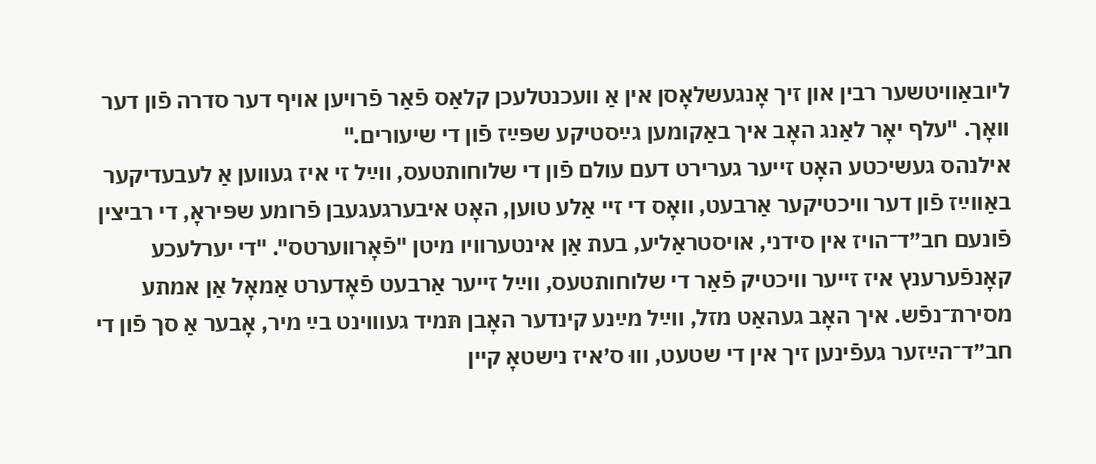ליובאַוויטשער רבין און זיך אָנגעשלאָסן אין אַ וועכנטלעכן קלאַס פֿאַר פֿרויען אויף דער סדרה פֿון דער וואָך. "עלף יאָר לאַנג האָב איך באַקומען גײַסטיקע שפּײַז פֿון די שיעורים."
אילנהס געשיכטע האָט זייער גערירט דעם עולם פֿון די שלוחותטעס, ווײַל זי איז געווען אַ לעבעדיקער באַווײַז פֿון דער וויכטיקער אַרבעט, וואָס די זיי אַלע טוען, האָט איבערגעגעבן פֿרומע שפּיראָ, די רביצין פֿונעם חב״ד־הויז אין סידני, אויסטראַליע, בעת אַן אינטערוויו מיטן "פֿאָרווערטס". "די יערלעכע קאָנפֿערענץ איז זייער וויכטיק פֿאַר די שלוחותטעס, ווײַל זייער אַרבעט פֿאָדערט אַמאָל אַן אמתע מסירת־נפֿש. איך האָב געהאַט מזל, ווײַל מײַנע קינדער האָבן תּמיד געוווינט בײַ מיר, אָבער אַ סך פֿון די חב״ד־הײַזער געפֿינען זיך אין די שטעט, וווּ ס׳איז נישטאָ קיין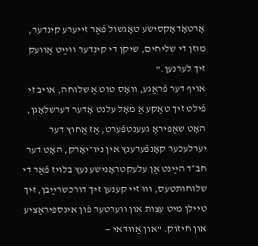אָרטאָדאָקסישע טאָגשול פֿאַר זייערע קינדער, מוזן די שליחים, שיקן די קינדער ווײַט אַוועק זיך לערנען."
אויף דער פֿראַגע, וואָס טוט אַ שלוחה, אויב זי פֿילט זיך טאַקע אַ מאָל עלנט אָדער דערשלאָגן, האָט שאַפּיראָ געענטפֿערט, אַז אַחוץ דער יערלעכער קאָנפֿערענץ אין ניו־יאָרק, האָט דער חב״ד הײַנט אַן עלעקטראָנישע נעץ בלויז פֿאַר די שלוחותטעס, וווּ זיי קענען זיך דורכשרײַבן, זיך טיילן מיט עצות און ווערטער פֿון אינספּיראַציע און חיזוק. "און אַוודאי —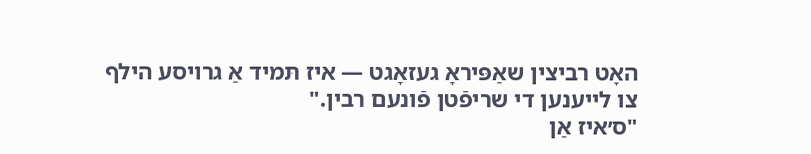האָט רביצין שאַפּיראָ געזאָגט — איז תּמיד אַ גרויסע הילף צו לייענען די שריפֿטן פֿונעם רבין."
"ס׳איז אַן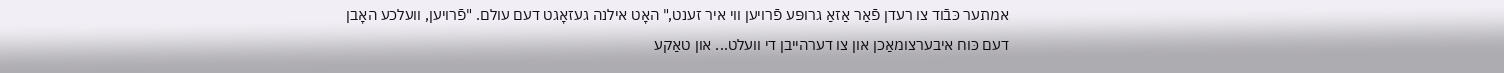אמתער כּבֿוד צו רעדן פֿאַר אַזאַ גרופּע פֿרויען ווי איר זענט," האָט אילנה געזאָגט דעם עולם. "פֿרויען, וועלכע האָבן דעם כּוח איבערצומאַכן און צו דערהייבן די וועלט... און טאַקע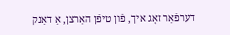דערפֿאַר זאָג איך, פֿון טיפֿן האַרצן, אַ דאַנק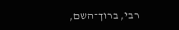רבי, ברוך־השם,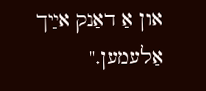און אַ דאַנק אײַך אַלעמען."